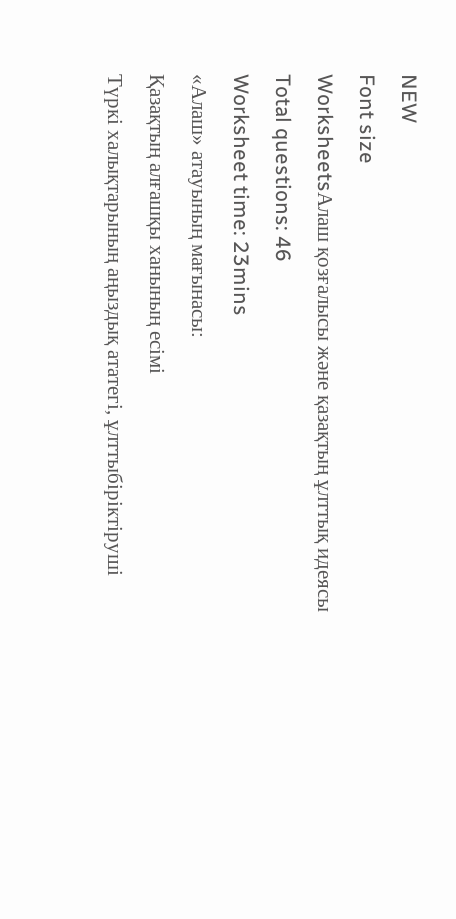NEW
Font size
WorksheetsАлаш қозғалысы және қазақтың ұлттық идеясы
Total questions: 46
Worksheet time: 23mins
«Алаш» атауының мағынасы:
Қазақтың алғашқы ханының есімі
Түркі халықтарының аңыздық ататегі, ұлттыбіріктіруші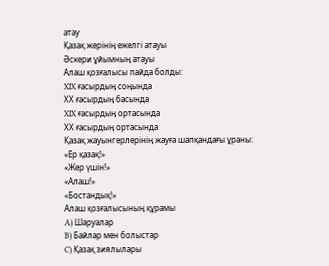атау
Қазақ жерінің ежелгі атауы
Әскери ұйымның атауы
Алаш қозғалысы пайда болды:
XIX ғасырдың соңында
ХХ ғасырдың басында
XIX ғасырдың ортасында
ХХ ғасырдың ортасында
Қазақ жауынгерлерінің жауға шапқандағы ұраны:
«Ер қазақ!»
«Жер үшін!»
«Алаш!»
«Бостандық!»
Алаш қозғалысының құрамы
A) Шаруалар
B) Байлар мен болыстар
C) Қазақ зиялылары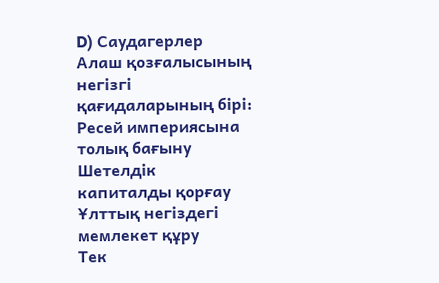D) Саудагерлер
Алаш қозғалысының негізгі қағидаларының бірі:
Ресей империясына толық бағыну
Шетелдік капиталды қорғау
Ұлттық негіздегі мемлекет құру
Тек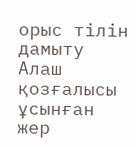орыс тілін дамыту
Алаш қозғалысы ұсынған жер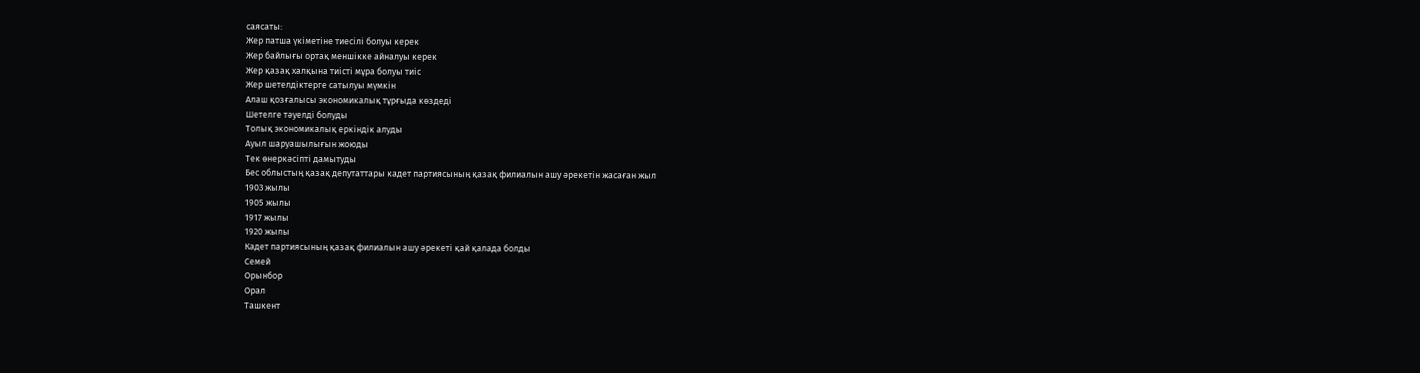саясаты:
Жер патша үкіметіне тиесілі болуы керек
Жер байлығы ортақ меншікке айналуы керек
Жер қазақ халқына тиісті мұра болуы тиіс
Жер шетелдіктерге сатылуы мүмкін
Алаш қозғалысы экономикалық тұрғыда көздеді
Шетелге тәуелді болуды
Толық экономикалық еркіндік алуды
Ауыл шаруашылығын жоюды
Тек өнеркәсіпті дамытуды
Бес облыстың қазақ депутаттары кадет партиясының қазақ филиалын ашу әрекетін жасаған жыл
1903 жылы
1905 жылы
1917 жылы
1920 жылы
Кадет партиясының қазақ филиалын ашу әрекеті қай қалада болды
Семей
Орынбор
Орал
Ташкент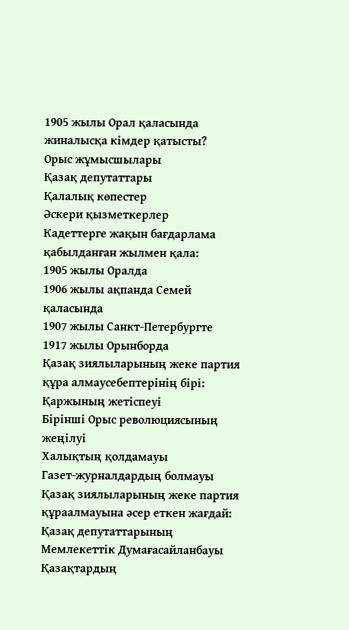1905 жылы Орал қаласында жиналысқа кімдер қатысты?
Орыс жұмысшылары
Қазақ депутаттары
Қалалық көпестер
Әскери қызметкерлер
Кадеттерге жақын бағдарлама қабылданған жылмен қала:
1905 жылы Оралда
1906 жылы ақпанда Семей қаласында
1907 жылы Санкт-Петербургте
1917 жылы Орынборда
Қазақ зиялыларының жеке партия құра алмаусебептерінің бірі:
Қаржының жетіспеуі
Бірінші Орыс революциясының жеңілуі
Халықтың қолдамауы
Газет-журналдардың болмауы
Қазақ зиялыларының жеке партия құраалмауына әсер еткен жағдай:
Қазақ депутаттарының Мемлекеттік Думағасайланбауы
Қазақтардың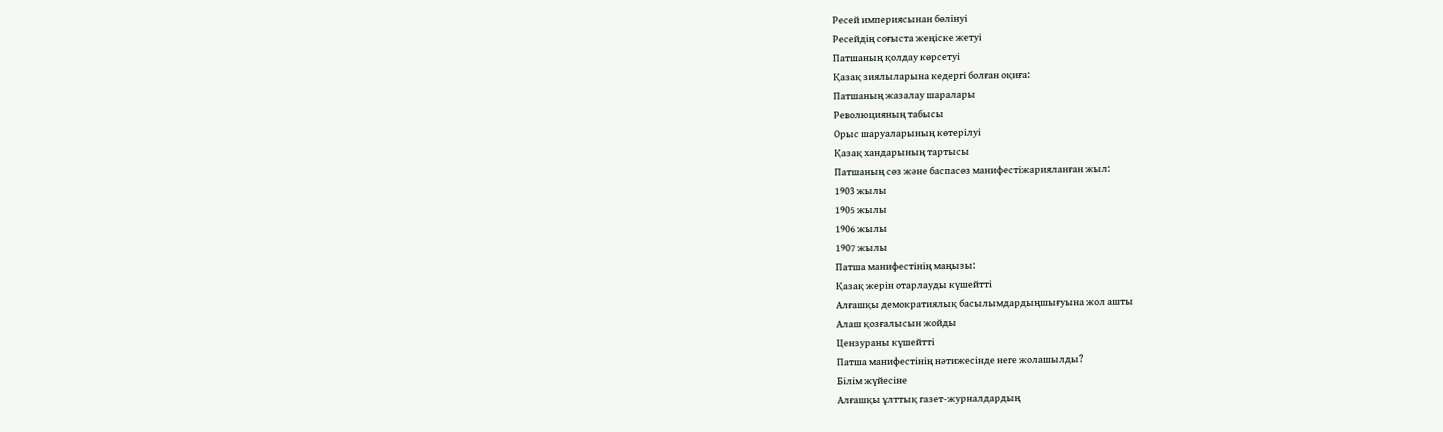Ресей империясынан бөлінуі
Ресейдің соғыста жеңіске жетуі
Патшаның қолдау көрсетуі
Қазақ зиялыларына кедергі болған оқиға:
Патшаның жазалау шаралары
Революцияның табысы
Орыс шаруаларының көтерілуі
Қазақ хандарының тартысы
Патшаның сөз және баспасөз манифестіжарияланған жыл:
1903 жылы
1905 жылы
1906 жылы
1907 жылы
Патша манифестінің маңызы:
Қазақ жерін отарлауды күшейтті
Алғашқы демократиялық басылымдардыңшығуына жол ашты
Алаш қозғалысын жойды
Цензураны күшейтті
Патша манифестінің нәтижесінде неге жолашылды?
Білім жүйесіне
Алғашқы ұлттық газет-журналдардың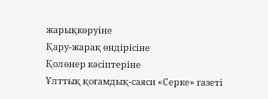жарықкөруіне
Қару-жарақ өндірісіне
Қолөнер кәсіптеріне
Ұлттық қоғамдық-саяси «Серке» газеті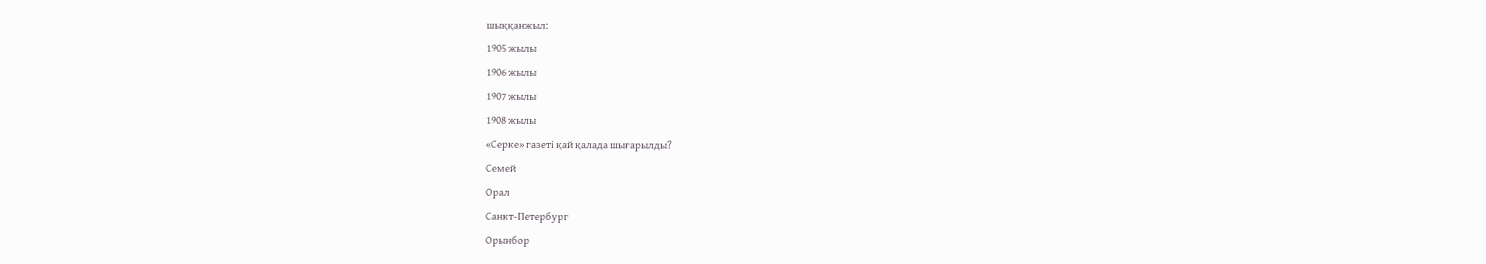шыққанжыл:
1905 жылы
1906 жылы
1907 жылы
1908 жылы
«Серке» газеті қай қалада шығарылды?
Семей
Орал
Санкт-Петербург
Орынбор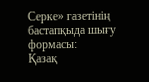Серке» газетінің бастапқыда шығу формасы:
Қазақ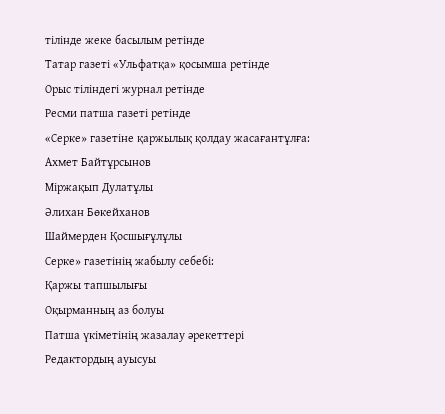тілінде жеке басылым ретінде
Татар газеті «Ульфатқа» қосымша ретінде
Орыс тіліндегі журнал ретінде
Ресми патша газеті ретінде
«Серке» газетіне қаржылық қолдау жасағантұлға:
Ахмет Байтұрсынов
Міржақып Дулатұлы
Әлихан Бөкейханов
Шаймерден Қосшығұлұлы
Серке» газетінің жабылу себебі:
Қаржы тапшылығы
Оқырманның аз болуы
Патша үкіметінің жазалау әрекеттері
Редактордың ауысуы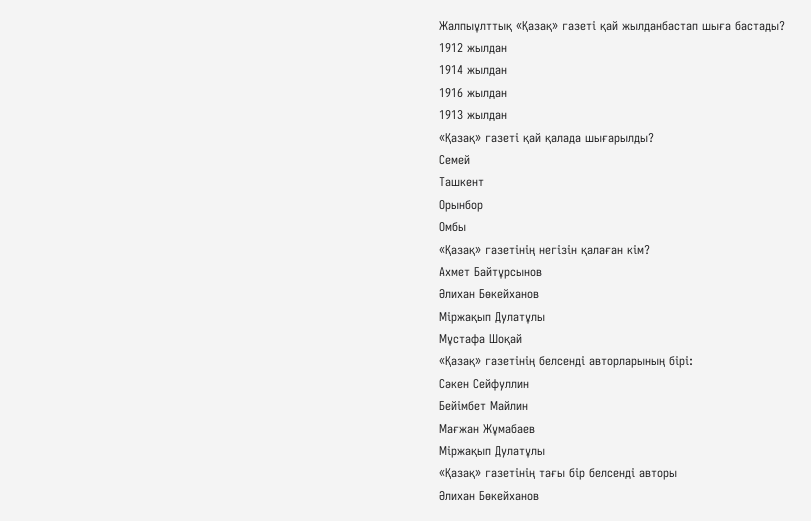Жалпыұлттық «Қазақ» газеті қай жылданбастап шыға бастады?
1912 жылдан
1914 жылдан
1916 жылдан
1913 жылдан
«Қазақ» газеті қай қалада шығарылды?
Семей
Ташкент
Орынбор
Омбы
«Қазақ» газетінің негізін қалаған кім?
Ахмет Байтұрсынов
Әлихан Бөкейханов
Міржақып Дулатұлы
Мұстафа Шоқай
«Қазақ» газетінің белсенді авторларының бірі:
Сәкен Сейфуллин
Бейімбет Майлин
Мағжан Жұмабаев
Міржақып Дулатұлы
«Қазақ» газетінің тағы бір белсенді авторы
Әлихан Бөкейханов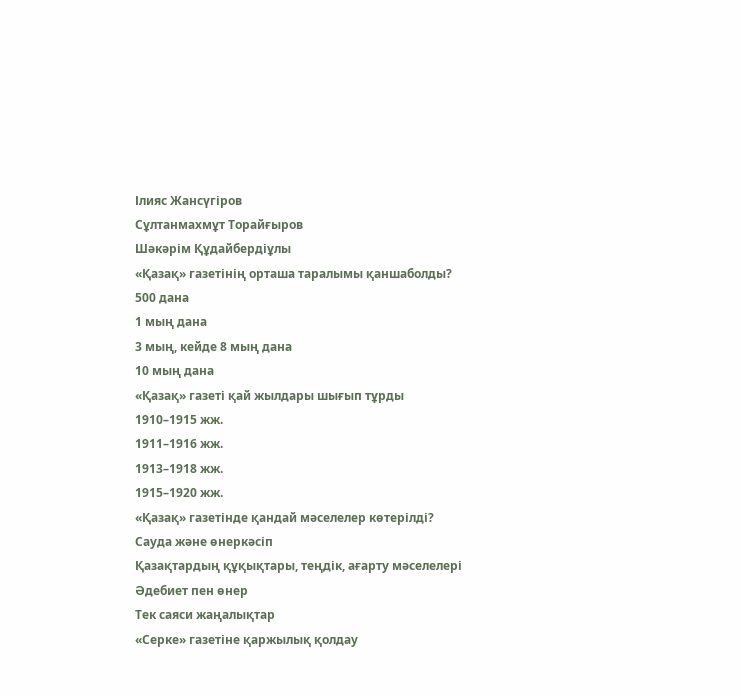Ілияс Жансүгіров
Сұлтанмахмұт Торайғыров
Шәкәрім Құдайбердіұлы
«Қазақ» газетінің орташа таралымы қаншаболды?
500 дана
1 мың дана
3 мың, кейде 8 мың дана
10 мың дана
«Қазақ» газеті қай жылдары шығып тұрды
1910–1915 жж.
1911–1916 жж.
1913–1918 жж.
1915–1920 жж.
«Қазақ» газетінде қандай мәселелер көтерілді?
Сауда және өнеркәсіп
Қазақтардың құқықтары, теңдік, ағарту мәселелері
Әдебиет пен өнер
Тек саяси жаңалықтар
«Серке» газетіне қаржылық қолдау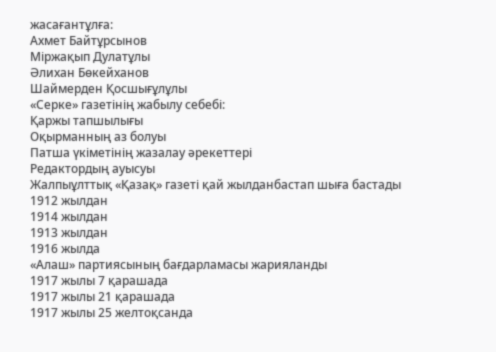жасағантұлға:
Ахмет Байтұрсынов
Міржақып Дулатұлы
Әлихан Бөкейханов
Шаймерден Қосшығұлұлы
«Серке» газетінің жабылу себебі:
Қаржы тапшылығы
Оқырманның аз болуы
Патша үкіметінің жазалау әрекеттері
Редактордың ауысуы
Жалпыұлттық «Қазақ» газеті қай жылданбастап шыға бастады
1912 жылдан
1914 жылдан
1913 жылдан
1916 жылда
«Алаш» партиясының бағдарламасы жарияланды
1917 жылы 7 қарашада
1917 жылы 21 қарашада
1917 жылы 25 желтоқсанда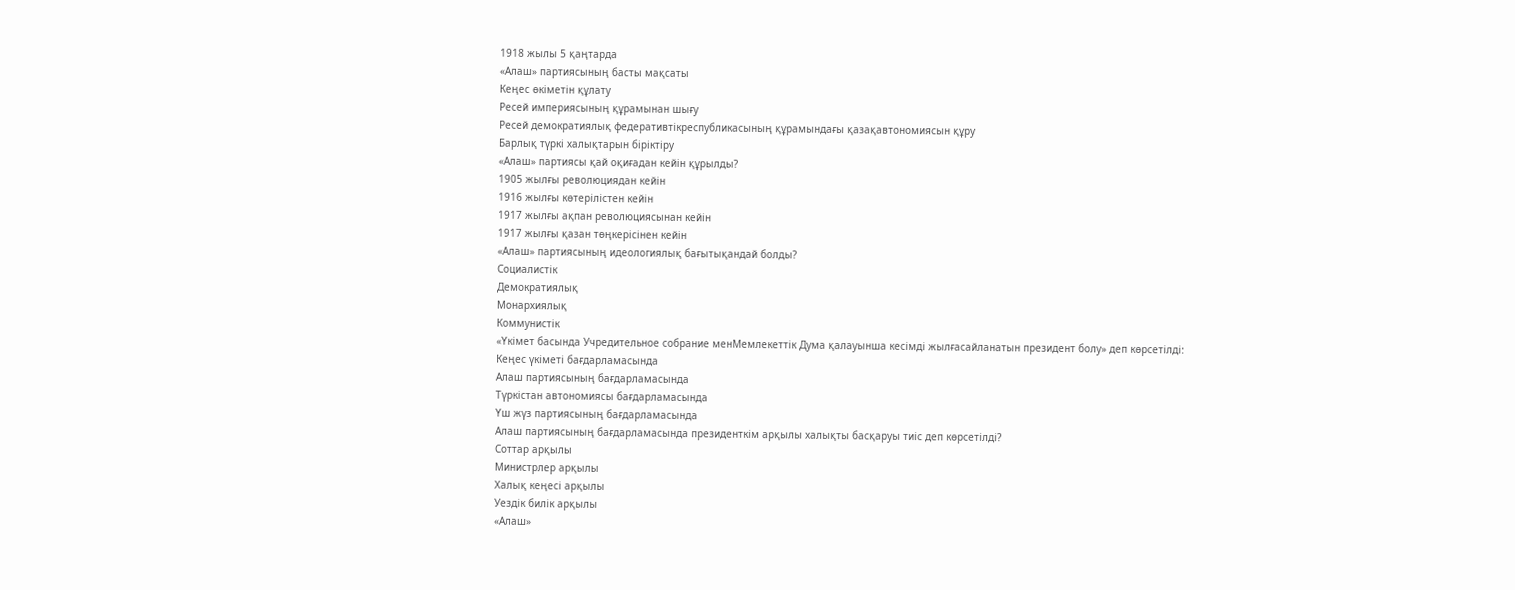1918 жылы 5 қаңтарда
«Алаш» партиясының басты мақсаты
Кеңес өкіметін құлату
Ресей империясының құрамынан шығу
Ресей демократиялық федеративтікреспубликасының құрамындағы қазақавтономиясын құру
Барлық түркі халықтарын біріктіру
«Алаш» партиясы қай оқиғадан кейін құрылды?
1905 жылғы революциядан кейін
1916 жылғы көтерілістен кейін
1917 жылғы ақпан революциясынан кейін
1917 жылғы қазан төңкерісінен кейін
«Алаш» партиясының идеологиялық бағытықандай болды?
Социалистік
Демократиялық
Монархиялық
Коммунистік
«Үкімет басында Учредительное собрание менМемлекеттік Дума қалауынша кесімді жылғасайланатын президент болу» деп көрсетілді:
Кеңес үкіметі бағдарламасында
Алаш партиясының бағдарламасында
Түркістан автономиясы бағдарламасында
Үш жүз партиясының бағдарламасында
Алаш партиясының бағдарламасында президенткім арқылы халықты басқаруы тиіс деп көрсетілді?
Соттар арқылы
Министрлер арқылы
Халық кеңесі арқылы
Уездік билік арқылы
«Алаш»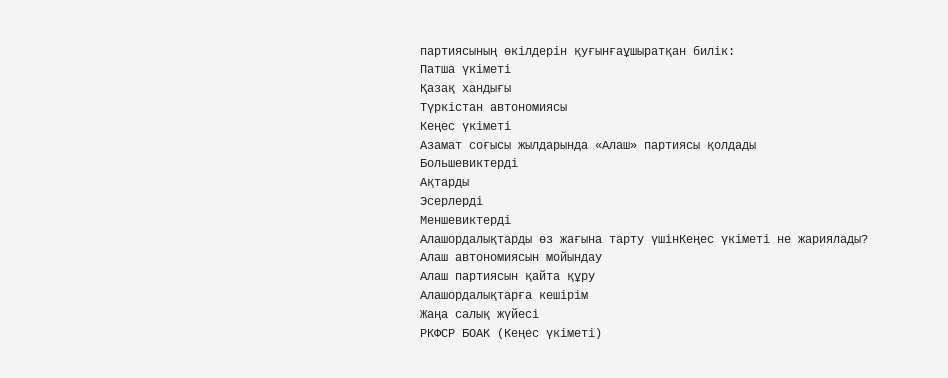партиясының өкілдерін қуғынғаұшыратқан билік:
Патша үкіметі
Қазақ хандығы
Түркістан автономиясы
Кеңес үкіметі
Азамат соғысы жылдарында «Алаш» партиясы қолдады
Большевиктерді
Ақтарды
Эсерлерді
Меншевиктерді
Алашордалықтарды өз жағына тарту үшінКеңес үкіметі не жариялады?
Алаш автономиясын мойындау
Алаш партиясын қайта құру
Алашордалықтарға кешірім
Жаңа салық жүйесі
РКФСР БОАК (Кеңес үкіметі)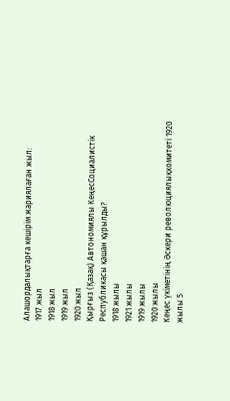Алашордалықтарға кешірім жариялаған жыл:
1917 жыл
1918 жыл
1919 жыл
1920 жыл
Қырғыз (Қазақ) Автономиялы КеңесСоциалистік Республикасы қашан құрылды?
1918 жылы
1921 жылы
1919 жылы
1920 жылы
Кеңес үкіметінің Әскери революциялықкомитеті 1920 жылы 5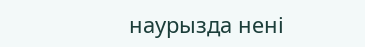наурызда нені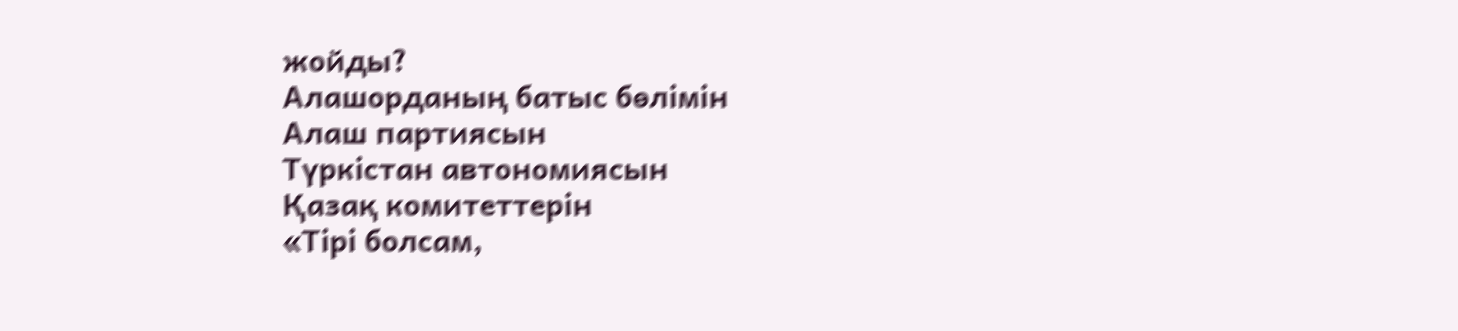жойды?
Алашорданың батыс бөлімін
Алаш партиясын
Түркістан автономиясын
Қазақ комитеттерін
«Тірі болсам,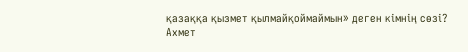қазаққа қызмет қылмайқоймаймын» деген кімнің сөзі?
Ахмет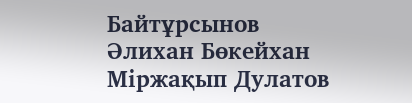Байтұрсынов
Әлихан Бөкейхан
Міржақып Дулатов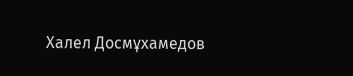Халел Досмұхамедов